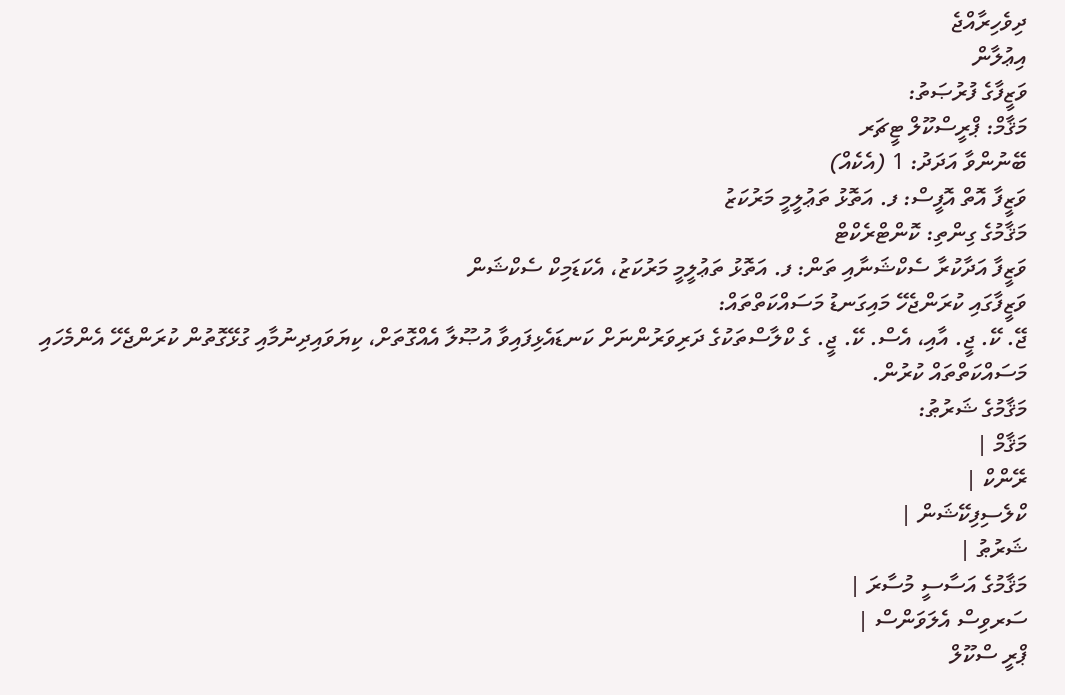ދިވެހިރާއްޖެ
އިޢުލާން
ވަޒީފާގެ ފުރުޞަތު:
މަޤާމް: ޕްރީސްކޫލް ޓީޗަރ
ބޭނުންވާ އަދަދު: 1 (އެކެއް)
ވަޒީފާ އޮތް އޮފީސް: ފ. އަތޮޅު ތަޢުލީމީ މަރުކަޒު
މަޤާމުގެ ގިންތި: ކޮންޓްރެކްޓް
ވަޒީފާ އަދާކުރާ ސެކްޝަނާއި ތަން: ފ. އަތޮޅު ތަޢުލީމީ މަރުކަޒު، އެކަޑަމިކް ސެކްޝަން
ވަޒީފާގައި ކުރަންޖެހޭ މައިގަނޑު މަސައްކަތްތައް:
ޖޭ. ކޭ. ޖީ. އާއި، އެސް. ކޭ. ޖީ. ގެ ކްލާސްތަކުގެ ދަރިވަރުންނަށް ކަނޑައެޅިފައިވާ އުޞޫލާ އެއްގޮތަށް، ކިޔަވައިދިނުމާއި ގުޅޭގޮތުން ކުރަންޖެހޭ އެންމެހައި މަސައްކަތްތައް ކުރުން.
މަޤާމުގެ ޝަރުޠު:
މަޤާމް |
ރޭންކް |
ކްލެސިފިކޭޝަން |
ޝަރުޠު |
މަޤާމުގެ އަސާސީ މުސާރަ |
ސަރވިސް އެލަވަންސް |
ޕްރީ ސްކޫލް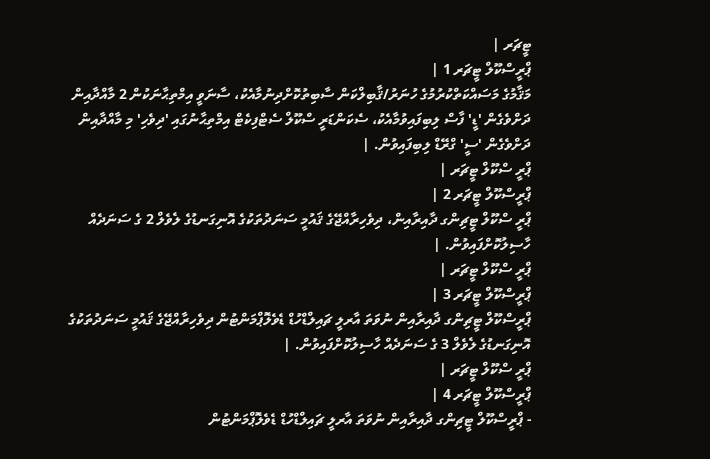ޓީޗަރ |
ޕްރީސްކޫލް ޓީޗަރ 1 |
މަޤާމުގެ މަސައްކަތްކުރުމުގެ ހުނަރު/ޤާބިލްކަން ސާބިތުކޮށްދިނުމާއެކު، ސާނަވީ އިމްތިޙާނަކުން 2 މާއްދާއިން ދަށްވެގެން 'ޑީ' ފާސް ލިބިފައިވުމާއެކު، ސެކަންޑަރީ ސްކޫލް ސެޓްފިކެޓް އިމްތިޙާނުގައި 'ދިވެހި' މި މާއްދާއިން ދަށްވެގެން 'ސީ' ގްރޭޑް ލިބިފައިވުން. |
ޕްރީ ސްކޫލް ޓީޗަރ |
ޕްރީސްކޫލް ޓީޗަރ 2 |
ޕްރީ ސްކޫލް ޓީޗިންގ ދާއިރާއިން، ދިވެހިރާއްޖޭގެ ޤައުމީ ސަނަދުތަކުގެ އޮނިގަނޑުގެ ލެވެލް 2 ގެ ސަނަދެއް ހާސިލުކޮށްފައިވުން. |
ޕްރީ ސްކޫލް ޓީޗަރ |
ޕްރީސްކޫލް ޓީޗަރ 3 |
ޕްރީސްކޫލް ޓީޗިންގ ދާއިރާއިން ނުވަތަ އާރލީ ޗައިލްޑްހުޑް ޑެވެލޮޕްމަންޓުން ދިވެހިރާއްޖޭގެ ޤައުމީ ސަނަދުތަކުގެ އޮނިގަނޑުގެ ލެވެލް 3 ގެ ސަނަދެއް ހާސިލުކޮށްފައިވުން. |
ޕްރީ ސްކޫލް ޓީޗަރ |
ޕްރީސްކޫލް ޓީޗަރ 4 |
- ޕްރީސްކޫލް ޓީޗިންގ ދާއިރާއިން ނުވަތަ އާރލީ ޗައިލްޑްހުޑް ޑެވެލޮޕްމަންޓުން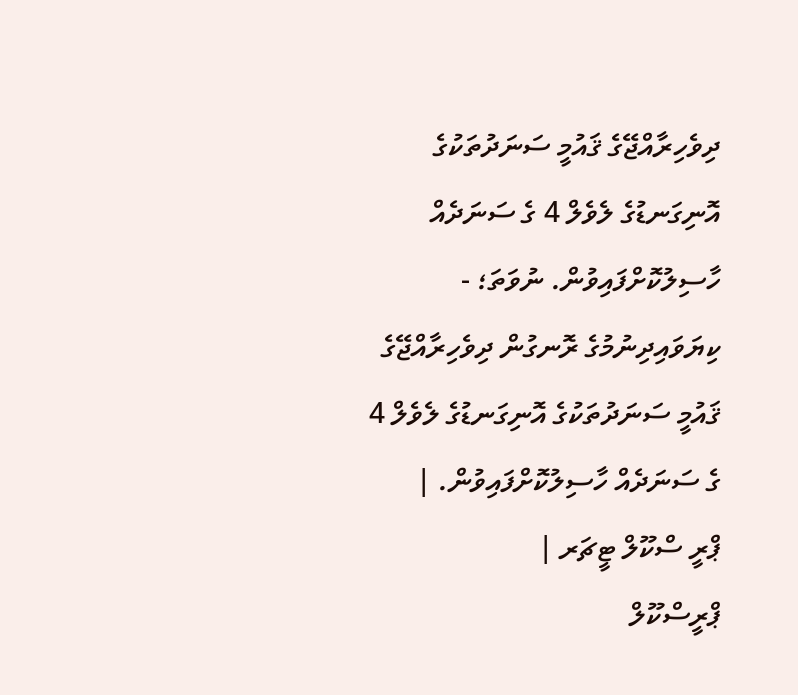ދިވެހިރާއްޖޭގެ ޤައުމީ ސަނަދުތަކުގެ އޮނިގަނޑުގެ ލެވެލް 4 ގެ ސަނަދެއް ހާސިލުކޮށްފައިވުން. ނުވަތަ؛ - ކިޔަވައިދިނުމުގެ ރޮނގުން ދިވެހިރާއްޖޭގެ ޤައުމީ ސަނަދުތަކުގެ އޮނިގަނޑުގެ ލެވެލް 4 ގެ ސަނަދެއް ހާސިލުކޮށްފައިވުން. |
ޕްރީ ސްކޫލް ޓީޗަރ |
ޕްރީސްކޫލް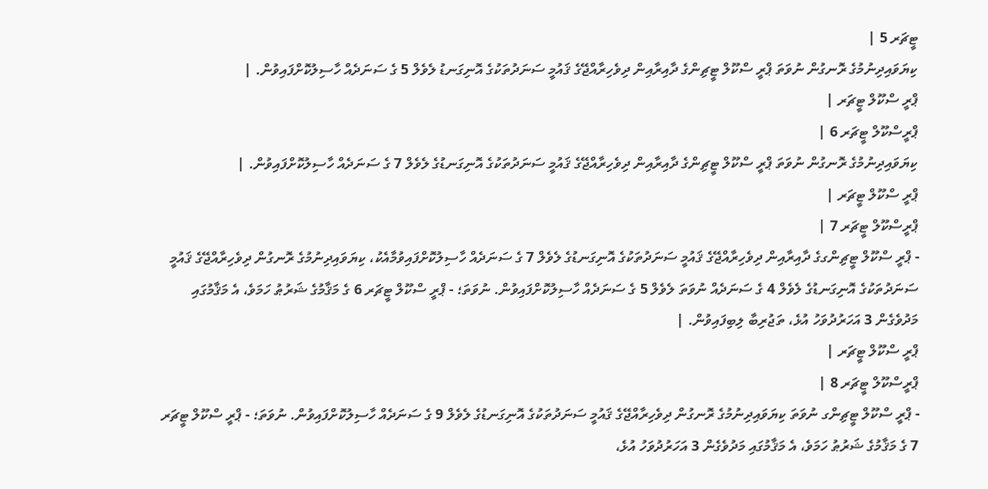ޓީޗަރ 5 |
ކިޔަވައިދިނުމުގެ ރޮނގުން ނުވަތަ ޕްރީ ސްކޫލް ޓީޗިންގެ ދާއިރާއިން ދިވެހިރާއްޖޭގެ ޤައުމީ ސަނަދުތަކުގެ އޮނިގަނޑު ލެވެލް 5 ގެ ސަނަދެއް ހާސިލުކޮށްފައިވުން. |
ޕްރީ ސްކޫލް ޓީޗަރ |
ޕްރީސްކޫލް ޓީޗަރ 6 |
ކިޔަވައިދިނުމުގެ ރޮނގުން ނުވަތަ ޕްރީ ސްކޫލް ޓީޗިންގެ ދާއިރާއިން ދިވެހިރާއްޖޭގެ ޤައުމީ ސަނަދުތަކުގެ އޮނިގަނޑުގެ ލެވެލް 7 ގެ ސަނަދެއް ހާސިލުކޮށްފައިވުން. |
ޕްރީ ސްކޫލް ޓީޗަރ |
ޕްރީސްކޫލް ޓީޗަރ 7 |
- ޕްރީ ސްކޫލް ޓީޗިންގގެ ދާއިރާއިން ދިވެހިރާއްޖޭގެ ޤައުމީ ސަނަދުތަކުގެ އޮނިގަނޑުގެ ލެވެލް 7 ގެ ސަނަދެއް ހާސިލުކޮށްފައިވުމާއެކު، ކިޔަވައިދިނުމުގެ ރޮނގުން ދިވެހިރާއްޖޭގެ ޤައުމީ ސަނަދުތަކުގެ އޮނިގަނޑުގެ ލެވެލް 4 ގެ ސަނަދެއް ނުވަތަ ލެވެލް 5 ގެ ސަނަދެއް ހާސިލުކޮށްފައިވުން. ނުވަތަ؛ - ޕްރީ ސްކޫލް ޓީޗަރ 6 ގެ މަޤާމުގެ ޝަރުޠު ހަމަވެ، އެ މަޤާމުގައި މަދުވެގެން 3 އަހަރުދުވަހު އުޅެ، ތަޖުރިބާ ލިބިފައިވުން. |
ޕްރީ ސްކޫލް ޓީޗަރ |
ޕްރީސްކޫލް ޓީޗަރ 8 |
- ޕްރީ ސްކޫލް ޓީޗިންގ ނުވަތަ ކިޔަވައިދިނުމުގެ ރޮނގުން ދިވެހިރާއްޖޭގެ ޤައުމީ ސަނަދުތަކުގެ އޮނިގަނޑުގެ ލެވެލް 9 ގެ ސަނަދެއް ހާސިލުކޮށްފައިވުން. ނުވަތަ؛ - ޕްރީ ސްކޫލް ޓީޗަރ 7 ގެ މަޤާމުގެ ޝަރުޠު ހަމަވެ، އެ މަޤާމުގައި މަދުވެގެން 3 އަހަރުދުވަހު އުޅެ،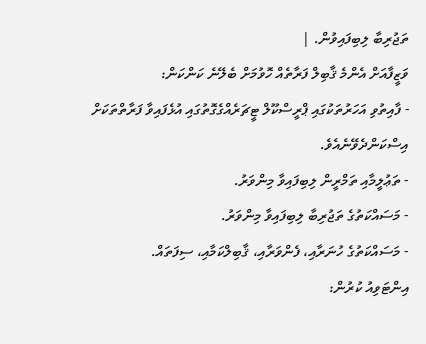ތަޖުރިބާ ލިބިފައިވުން. |
ވަޒީފާއަށް އެންމެ ޤާބިލް ފަރާތެއް ހޮވުމަށް ބެލޭނެ ކަންކަން:
- ފާއިތުވި އަހަރުތަކުގައި ޕްރީސްކޫލް ޓީޗަރެއްގެގޮތުގައި އުޅެފައިވާ ފަރާތްތަކަށް އިސްކަންދެވޭނެއެވެ.
- ތަޢުލީމާއި ތަމްރީން ލިބިފައިވާ މިންވަރު.
- މަސައްކަތުގެ ތަޖުރިބާ ލިބިފައިވާ މިންވަރު.
- މަސައްކަތުގެ ހުނަރާއި، ފެންވަރާއި، ޤާބިލްކަމާއި، ސިފަތައް.
އިންޓަވިއު ކުރުން: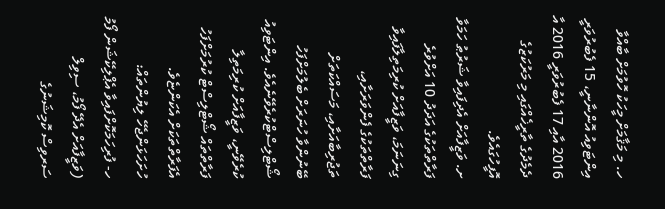ހ. މި މަޤާމަށް މީހަކު ހޮވުމަށް ބާއްވާ އިންޓަވިއު އޮންނާނީ، 15 ފެބުރުވަރީ 2016 އާއި 17 ފެބުރުވަރީ 2016 އާ ދެމެދުގެ ތާރީޚެއްގައި މި މަރުކަޒުގެ އޮފީހުގައެވެ.
ށ. ވަޒީފާއަށް އެދިފައިވާ ޝަރުޠު ހަމަވާ ފަރާތްތަކުގެ އަދަދު 10 އަށްވުރެ ގިނަނަމަ، ވަޒީފާއަށް ކުރިމަތިލާފައިވާ ފަރާތްތަކުގެ ފެންވަރަށާއި، ތަޖުރިބާއަށާއި، މަސައްކަތަށް ބޭނުންވާ ހުނަރަށް ބެލުމަށްފަހު ޝޯޓްލިސްޓްކުރެވޭނެއެވެ. އިންޓަވިއު ކުރެވޭނީ، ވަޒީފާއަށް ކުރިމަތިލާ ފަރާތްތައް ޝޯޓްލިސްޓް ކުރުމަށްފަހު އެފަރާތްތަކަށް އެކަންޏެވެ.
ހުށަހަޅަންޖެހޭ ލިޔުންތައް:
ހ- ފުރިހަމަކޮށްފައިވާ އެޕްލިކޭޝަން ފޯމު (ވަޒީފާއަށް އެދޭ ފޯމު، ސިވިލް ސަރވިސް ކޮމިޝަނުގެ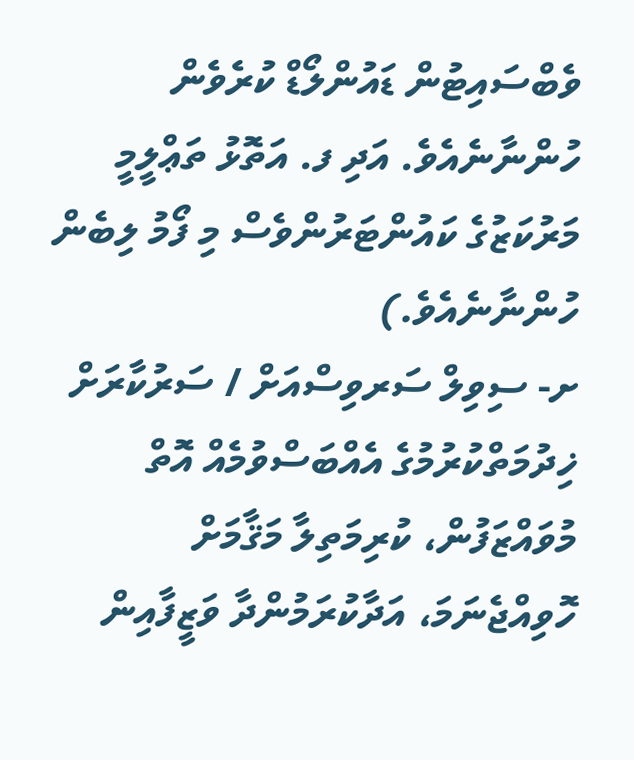ވެބްސައިޓުން ޑައުންލޯޑް ކުރެވެން ހުންނާނެއެވެ. އަދި ފ. އަތޮޅު ތަޢްލީމީ މަރުކަޒުގެ ކައުންޓަރުންވެސް މި ފޯމު ލިބެން ހުންނާނެއެވެ.)
ށ- ސިވިލް ސަރވިސްއަށް / ސަރުކާރަށް ޚިދުމަތްކުރުމުގެ އެއްބަސްވުމެއް އޮތް މުވައްޒަފުން، ކުރިމަތިލާ މަޤާމަށް ހޮވިއްޖެނަމަ، އަދާކުރަމުންދާ ވަޒީފާއިން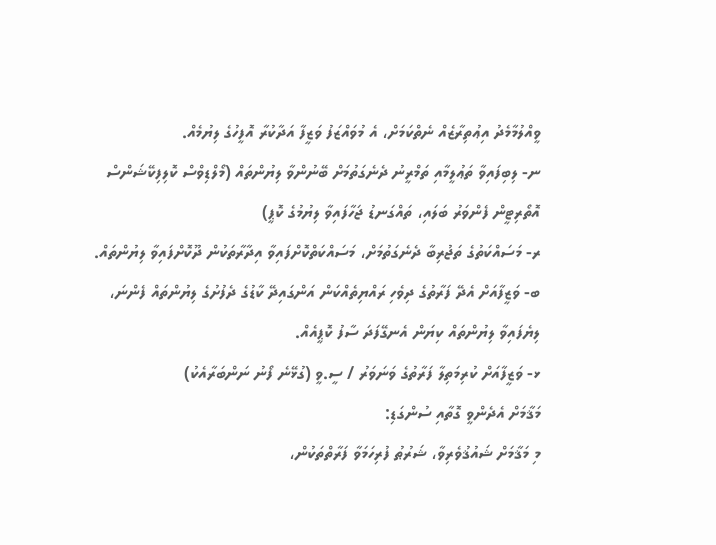ވީއްލުމާމެދު އިޢުތިރާޒެއް ނެތްކަމަށް، އެ މުވައްޒަފު ވަޒީފާ އަދާކުރާ އޮފީހުގެ ލިޔުމެއް.
ނ- ލިބިފައިވާ ތަޢުލީމާއި ތަމްރީނު ދެނެގަތުމަށް ބޭނުންވާ ލިޔުންތައް (މޯލްޑިވްސް ކޮލިފިކޭޝަންސް އޮތޯރިޓީން ފެންވަރު ބަލައި، ތައްގަނޑު ޖަހާފައިވާ ލިޔުމުގެ ކޮޕީ)
ރ- މަސައްކަތުގެ ތަޖުރިބާ ދެނެގަތުމަށް، މަސައްކަތްކޮށްފައިވާ އިދާރާތަކުން ދޫކޮށްފައިވާ ލިޔުންތައް.
ބ- ވަޒީފާއަށް އެދޭ ފަރާތުގެ ދިވެހި ރައްޔިތެއްކަން އަންގައިދޭ ކާޑުގެ ދެފުށުގެ ލިޔުންތައް ފެންނަ، ލިޔެފައިވާ ލިޔުންތައް ކިޔަން އެނގޭފަދަ ސާފު ކޮޕީއެއް.
ޅ- ވަޒީފާއަށް ކުރިމަތިލާ ފަރާތުގެ ވަނަވަރު / ސީ.ވީ (ގުޅޭނެ ފޯނު ނަންބަރާއެކު)
މަޤާމަށް އެދެންވީ ގޮތާއި ސުންގަޑި:
މި މަޤާމަށް ޝައުޤުވެރިވާ، ޝަރުޠު ފުރިހަމަވާ ފަރާތްތަކުން،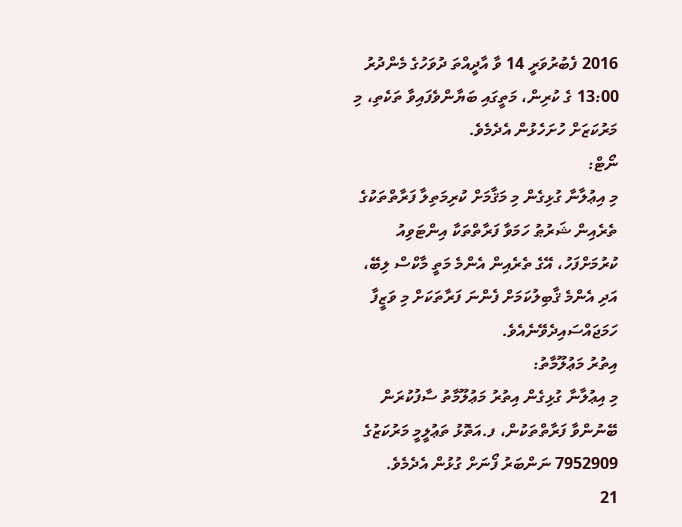2016 ފެބުރުވަރީ 14 ވާ އާދީއްތަ ދުވަހުގެ މެންދުރު 13:00 ގެ ކުރިން، މަތީގައި ބަޔާންވެފައިވާ ތަކެތި، މި މަރުކަޒަށް ހުށަހެޅުން އެދެމެވެ.
ނޯޓް:
މި އިޢުލާނާ ގުޅިގެން މި މަޤާމަށް ކުރިމަތިލާ ފަރާތްތަކުގެ ތެރެއިން ޝަރުޠު ހަމަވާ ފަރާތްތަކާ އިންޓަވިއު ކުރުމަށްފަހު، އޭގެ ތެރެއިން އެންމެ މަތީ މާކްސް ލިބޭ، އަދި އެންމެ ޤާބިލުކަމަށް ފެންނަ ފަރާތަކަށް މި ވަޒީފާ ހަމަޖައްސައިދެވޭނެއެވެ.
އިތުރު މަޢުލޫމާތު:
މި އިޢުލާނާ ގުޅިގެން އިތުރު މަޢުލޫމާތު ސާފުކުރަން ބޭނުންވާ ފަރާތްތަކުން، ފ.އަތޮޅު ތަޢުލީމީ މަރުކަޒުގެ 7952909 ނަންބަރު ފޯނަށް ގުޅުން އެދެމެވެ.
21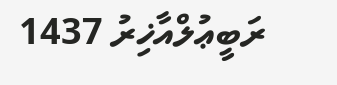ރަބީޢުލްއާޚިރު 1437